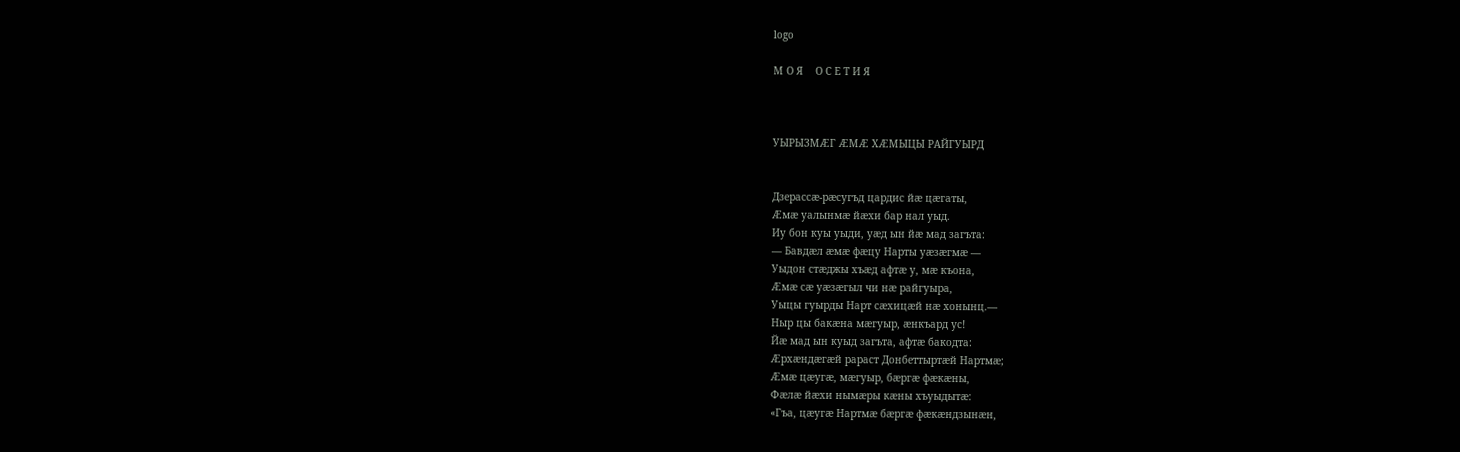logo

М О Я    О С Е Т И Я



УЫРЫЗМÆГ ÆМÆ ХÆМЫЦЫ РАЙГУЫРД


Дзерассæ-рæсугъд цардис йæ цæгаты,
Æмæ уалынмæ йæхи бар нал уыд.
Иу бон куы уыди, уæд ын йæ мад загъта:
— Бавдæл æмæ фæцу Нарты уæзæгмæ —
Уыдон стæджы хъæд афтæ у, мæ къона,
Æмæ сæ уæзæгыл чи нæ райгуыра,
Уыцы гуырды Нарт сæхицæй нæ хонынц.—
Ныр цы бакæна мæгуыр, æнкъард ус!
Йæ мад ын куыд загъта, афтæ бакодта:
Æрхæндæгæй рараст Донбеттыртæй Нартмæ;
Æмæ цæугæ, мæгуыр, бæргæ фæкæны,
Фæлæ йæхи нымæры кæны хъуыдытæ:
«Гъа, цæугæ Нартмæ бæргæ фæкæндзынæн,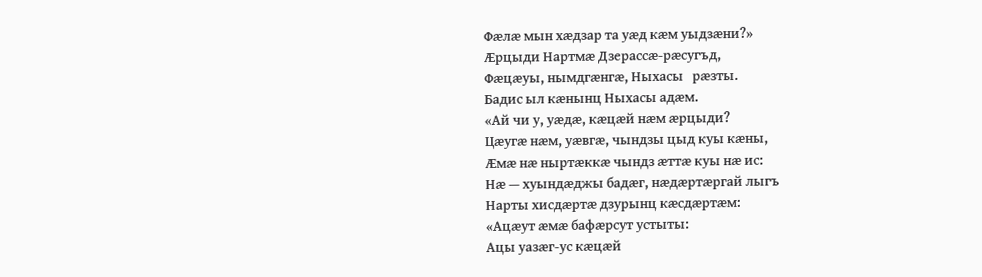Фæлæ мын хæдзар та уæд кæм уыдзæни?»
Æрцыди Нартмæ Дзерассæ-рæсугъд,
Фæцæуы, нымдгæнгæ, Ныхасы   рæзты.
Бадис ыл кæнынц Ныхасы адæм.
«Ай чи у, уæдæ, кæцæй нæм æрцыди?
Цæугæ нæм, уæвгæ, чындзы цыд куы кæны,
Æмæ нæ ныртæккæ чындз æттæ куы нæ ис:
Нæ — хуындæджы бадæг, нæдæртæргай лыгъ
Нарты хисдæртæ дзурынц кæсдæртæм:
«Ацæут æмæ бафæрсут устыты:
Ацы уазæг-ус кæцæй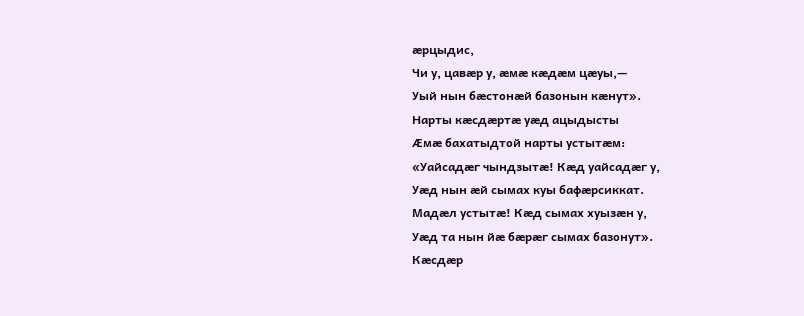æрцыдис,
Чи у, цавæр у, æмæ кæдæм цæуы,—
Уый нын бæстонæй базонын кæнут».
Нарты кæсдæртæ уæд ацыдысты
Æмæ бахатыдтой нарты устытæм:
«Уайсадæг чындзытæ! Кæд уайсадæг у,
Уæд нын æй сымах куы бафæрсиккат.
Мадæл устытæ! Кæд сымах хуызæн у,
Уæд та нын йæ бæрæг сымах базонут».
Кæсдæр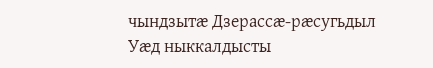чындзытæ Дзерассæ-рæсугьдыл
Уæд ныккалдысты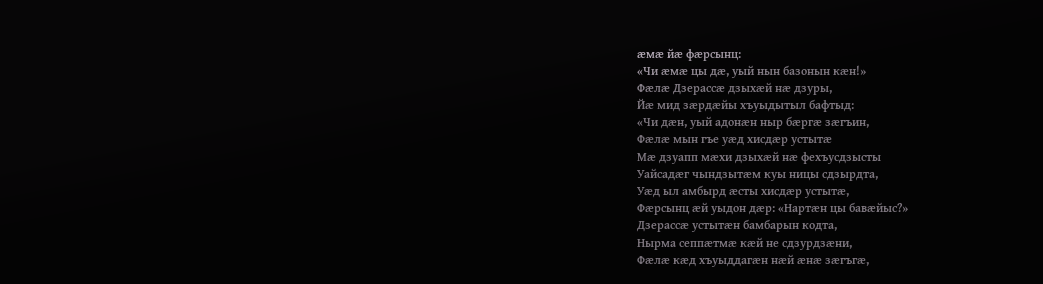æмæ йæ фæрсынц:
«Чи æмæ цы дæ, уый нын базонын кæн!»
Фæлæ Дзерассæ дзыхæй нæ дзуры,
Йæ мид зæрдæйы хъуыдытыл бафтыд:
«Чи дæн, уый адонæн ныр бæргæ зæгъин,
Фæлæ мын гъе уæд хисдæр устытæ
Мæ дзуапп мæхи дзыхæй нæ фехъусдзысты
Уайсадæг чындзытæм куы ницы сдзырдта,
Уæд ыл амбырд æсты хисдæр устытæ,
Фæрсынц æй уыдон дæр: «Нартæн цы бавæйыс?»
Дзерассæ устытæн бамбарын кодта,
Нырма сеппæтмæ кæй не сдзурдзæни,
Фæлæ кæд хъуыддагæн нæй æнæ зæгъгæ,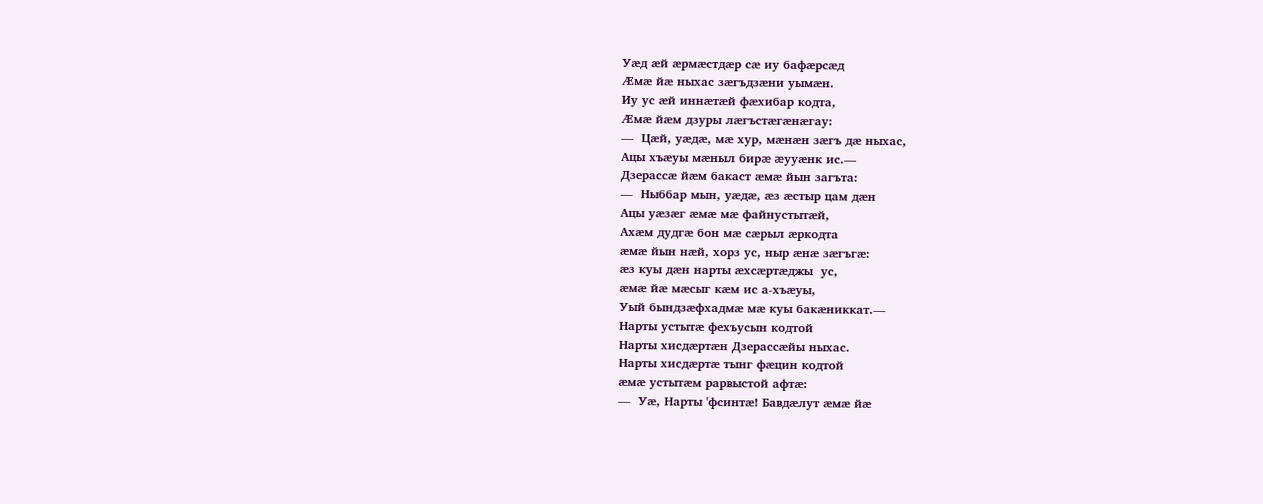Уæд æй æрмæстдæр сæ иу бафæрсæд
Æмæ йæ ныхас зæгъдзæни уымæн.
Иу ус æй иннæтæй фæхибар кодта,
Æмæ йæм дзуры лæгъстæгæнæгау:
—  Цæй, уæдæ, мæ хур, мæнæн зæгъ дæ ныхас,
Ацы хъæуы мæныл бирæ æууæнк ис.—
Дзерассæ йæм бакаст æмæ йын загъта:
—  Ныббар мын, уæдæ, æз æстыр цам дæн
Ацы уæзæг æмæ мæ файнустытæй,
Ахæм дудгæ бон мæ сæрыл æркодта
æмæ йын нæй, хорз ус, ныр æнæ зæгъгæ:
æз куы дæн нарты æхсæртæджы  ус,
æмæ йæ мæсыг кæм ис а-хъæуы,
Уый бындзæфхадмæ мæ куы бакæниккат.—
Нарты устытæ фехъусын кодтой
Нарты хисдæртæн Дзерассæйы ныхас.
Нарты хисдæртæ тынг фæцин кодтой
æмæ устытæм рарвыстой афтæ:
—  Уæ, Нарты 'фсинтæ! Бавдæлут æмæ йæ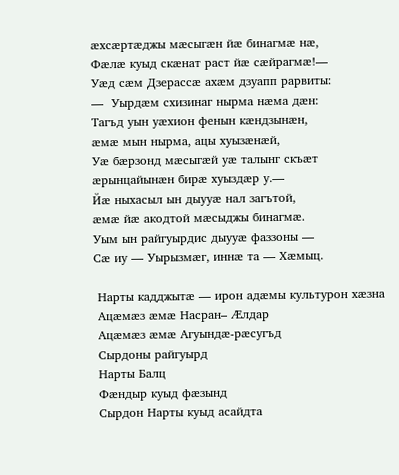æхсæртæджы мæсыгæн йæ бинагмæ нæ,
Фæлæ куыд скæнат раст йæ сæйрагмæ!—
Уæд сæм Дзерассæ ахæм дзуапп рарвиты:
—  Уырдæм схизинаг нырма нæма дæн:
Тагъд уын уæхион фенын кæндзынæн,
æмæ мын нырма, ацы хуызæнæй,
Уæ бæрзонд мæсыгæй уæ талынг скъæт
æрынцайынæн бирæ хуыздæр у.—
Йæ ныхасыл ын дыууæ нал загътой,
æмæ йæ акодтой мæсыджы бинагмæ.
Уым ын райгуырдис дыууæ фаззоны —
Сæ иу — Уырызмæг, иннæ та — Хæмыц.

 Нарты кадджытæ — ирон адæмы культурон хæзна
 Ацæмæз æмæ Насран– Æлдар
 Ацæмæз æмæ Агуындæ-рæсугъд
 Сырдоны райгуырд
 Нарты Балц
 Фæндыр куыд фæзынд
 Сырдон Нарты куыд асайдта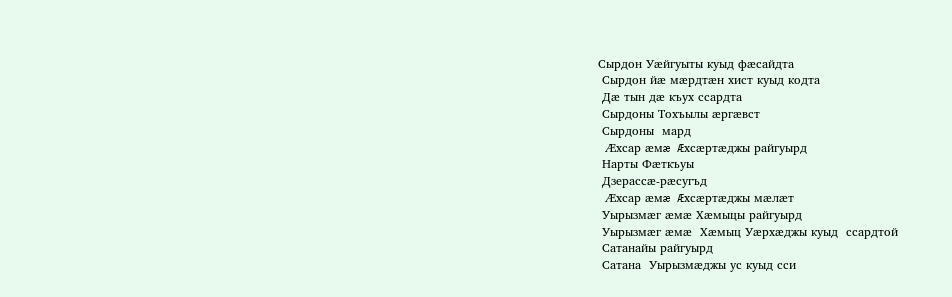Сырдон Уæйгуыты куыд фæсайдта
 Сырдон йæ мæрдтæн хист куыд кодта
 Дæ тын дæ къух ссардта
 Сырдоны Тохъылы æргæвст
 Сырдоны  мард
 Æхсар æмæ Æхсæртæджы райгуырд
 Нарты Фæткъуы
 Дзерассæ-рæсугъд
 Æхсар æмæ Æхсæртæджы мæлæт
 Уырызмæг æмæ Хæмыцы райгуырд
 Уырызмæг æмæ  Хæмыц Уæрхæджы куыд  ссардтой
 Сатанайы райгуырд
 Сатана  Уырызмæджы ус куыд сси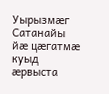Уырызмæг Сатанайы йæ цæгатмæ куыд æрвыста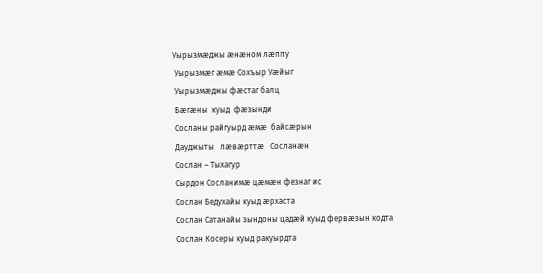Уырызмæджы æнæном лæппу
 Уырызмæг æмæ Сохъыр Уæйыг
 Уырызмæджы фæстаг балц
 Бæгæны  куыд  фæзынди
 Сосланы райгуырд æмæ  байсæрын
 Дауджыты   лæвæрттæ   Сосланæн
 Сослан – Тыхагур
 Сырдон Сосланимæ цæмæн фезнаг ис
 Сослан Бедухайы куыд æрхаста
 Сослан Сатанайы зындоны цадæй куыд фервæзын кодта
 Сослан Косеры куыд ракуырдта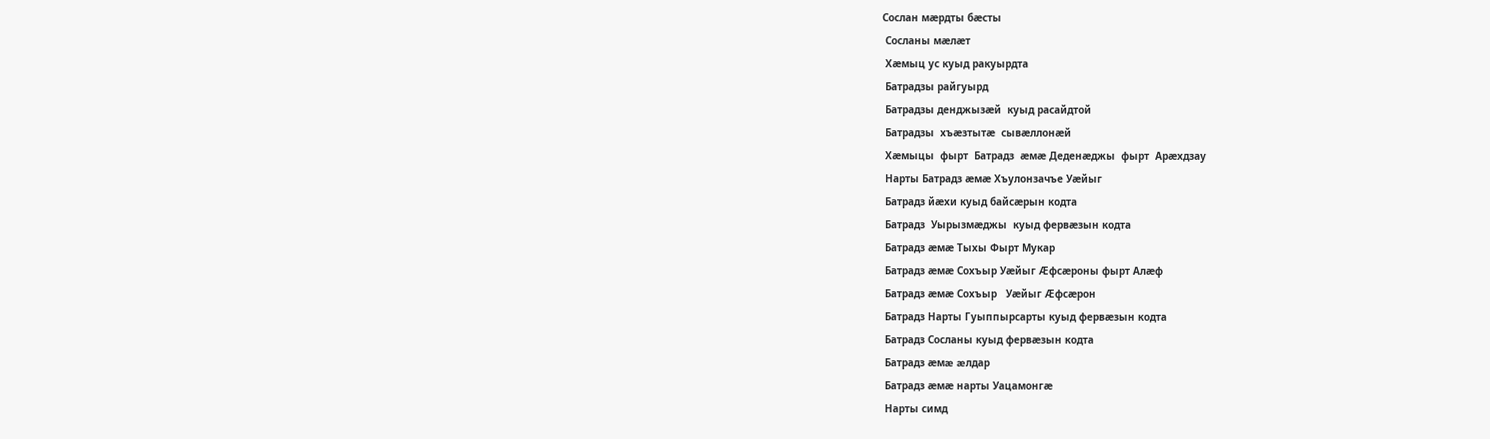Сослан мæрдты бæсты
 Сосланы мæлæт
 Хæмыц ус куыд ракуырдта
 Батрадзы райгуырд
 Батрадзы денджызæй  куыд расайдтой
 Батрадзы  хъæзтытæ  сывæллонæй
 Хæмыцы  фырт  Батрадз  æмæ Деденæджы  фырт  Арæхдзау
 Нарты Батрадз æмæ Хъулонзачъе Уæйыг
 Батрадз йæхи куыд байсæрын кодта
 Батрадз  Уырызмæджы  куыд фервæзын кодта
 Батрадз æмæ Тыхы Фырт Мукар
 Батрадз æмæ Сохъыр Уæйыг Æфсæроны фырт Алæф
 Батрадз æмæ Сохъыр   Уæйыг Æфсæрон
 Батрадз Нарты Гуыппырсарты куыд фервæзын кодта
 Батрадз Сосланы куыд фервæзын кодта
 Батрадз æмæ æлдар
 Батрадз æмæ нарты Уацамонгæ
 Нарты симд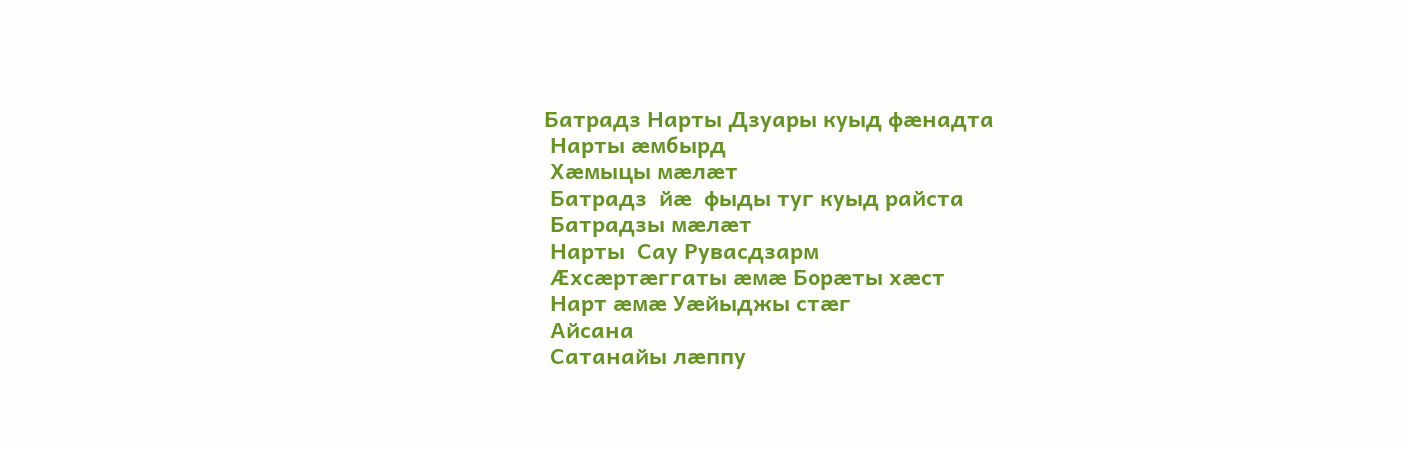Батрадз Нарты Дзуары куыд фæнадта
 Нарты æмбырд
 Хæмыцы мæлæт
 Батрадз  йæ  фыды туг куыд райста
 Батрадзы мæлæт
 Нарты  Сау Рувасдзарм
 Æхсæртæггаты æмæ Борæты хæст
 Нарт æмæ Уæйыджы стæг
 Айсана
 Сатанайы лæппу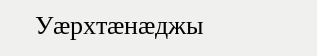Уæрхтæнæджы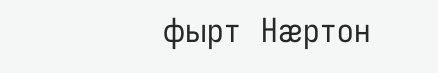фырт  Нæртон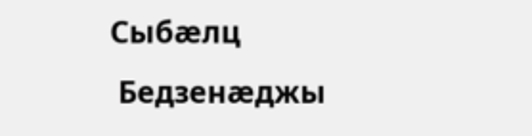Сыбæлц
 Бедзенæджы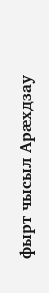фырт чысыл Арæхдзау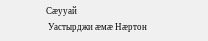Сæууай
 Уастырджи æмæ Нæртон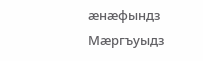æнæфындз Мæргъуыдз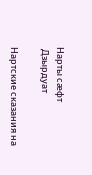Нарты сæфт
 Дзырдуат

Нартские сказания на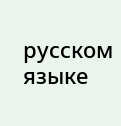русском языке